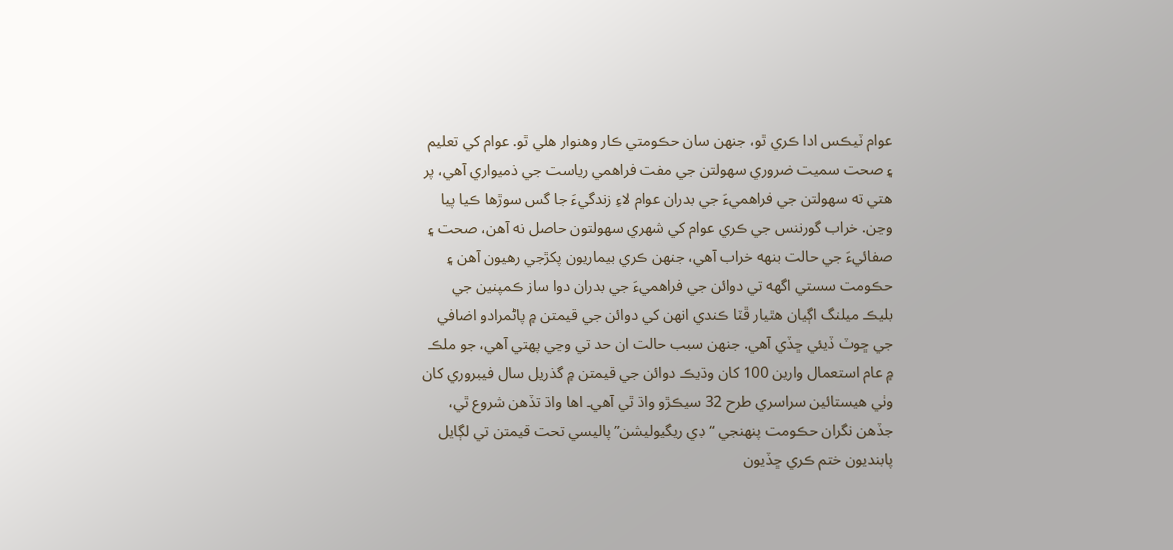عوام ٽيڪس ادا ڪري ٿو، جنهن سان حڪومتي ڪار وهنوار هلي ٿو. عوام کي تعليم ۽ صحت سميت ضروري سهولتن جي مفت فراهمي رياست جي ذميواري آهي، پر هتي ته سهولتن جي فراهميءَ جي بدران عوام لاءِ زندگيءَ جا گس سوڙها ڪيا پيا وڃن. خراب گورننس جي ڪري عوام کي شهري سهولتون حاصل نه آهن، صحت ۽ صفائيءَ جي حالت بنهه خراب آهي، جنهن ڪري بيماريون پکڙجي رهيون آهن ۽ حڪومت سستي اگهه تي دوائن جي فراهميءَ جي بدران دوا ساز ڪمپنين جي بليڪ ميلنگ اڳيان هٿيار ڦٽا ڪندي انهن کي دوائن جي قيمتن ۾ پاڻمرادو اضافي جي ڇوٽ ڏيئي ڇڏي آهي. جنهن سبب حالت ان حد تي وڃي پهتي آهي، جو ملڪ ۾ عام استعمال وارين 100 کان وڌيڪ دوائن جي قيمتن ۾ گذريل سال فيبروري کان وٺي هيستائين سراسري طرح 32 سيڪڙو واڌ ٿي آهي۔ اها واڌ تڏهن شروع ٿي، جڏهن نگران حڪومت پنهنجي “ڊي ريگيوليشن” پاليسي تحت قيمتن تي لڳايل پابنديون ختم ڪري ڇڏيون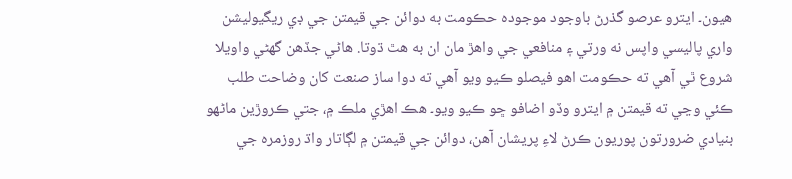هيون۔ ايترو عرصو گذرڻ باوجود موجوده حڪومت به دوائن جي قيمتن جي ڊي ريگيوليشن واري پاليسي واپس نه ورتي ۽ منافعي جي واهڙ مان ان به هٿ ڌوتا. هاڻي جڏهن گهڻي واويلا شروع ٿي آهي ته حڪومت اهو فيصلو ڪيو ويو آهي ته دوا ساز صنعت کان وضاحت طلب ڪئي وڃي ته قيمتن ۾ ايترو وڏو اضافو ڇو ڪيو ويو۔ هڪ اهڙي ملڪ ۾، جتي ڪروڙين ماڻهو بنيادي ضرورتون پوريون ڪرڻ لاءِ پريشان آهن، دوائن جي قيمتن ۾ لڳاتار واڌ روزمره جي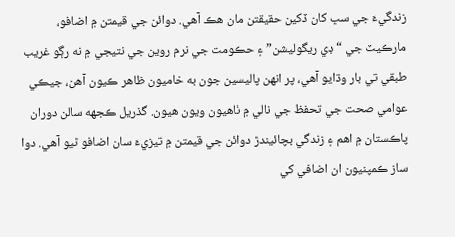زندگيءَ جي سڀ کان ڏکين حقيقتن مان هڪ آهي. دوائن جي قيمتن ۾ اضافو، مارڪيٽ جي “ڊي ريگوليشن” ۽ حڪومت جي نرم روين جي نتيجي ۾ نه رڳو غريب طبقي تي بار وڌايو آهي، پر انهن پاليسين جون به خاميون ظاهر ڪيون آهن، جيڪي عوامي صحت جي تحفظ جي نالي ۾ ٺاهيون ويون هيون. گذريل ڪجهه سالن دوران پاڪستان ۾ اهم ۽ زندگي بچائيندڙ دوائن جي قيمتن ۾ تيزيءَ سان اضافو ٿيو آهي. دوا ساز ڪمپنيون ان اضافي کي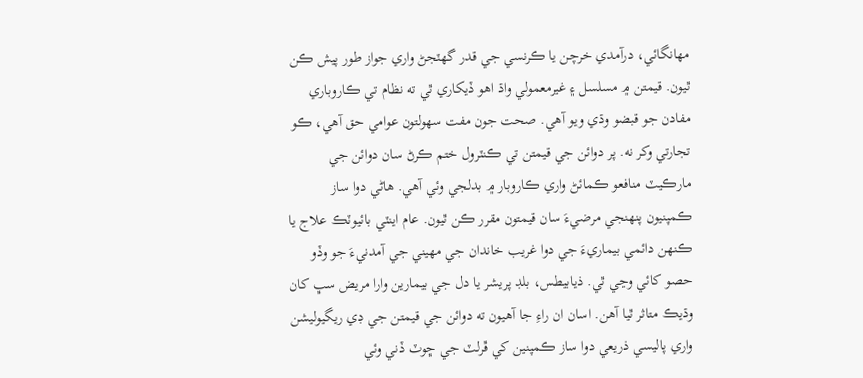مهانگائي، درآمدي خرچن يا ڪرنسي جي قدر گهٽجڻ واري جواز طور پيش ڪن ٿيون. قيمتن ۾ مسلسل ۽ غيرمعمولي واڌ اهو ڏيکاري ٿي ته نظام تي ڪاروباري مفادن جو قبضو وڌي ويو آهي. صحت جون مفت سهولتون عوامي حق آهي، ڪو تجارتي وکر نه. پر دوائن جي قيمتن تي ڪنٽرول ختم ڪرڻ سان دوائن جي مارڪيٽ منافعو ڪمائڻ واري ڪاروبار ۾ بدلجي وئي آهي. هاڻي دوا ساز ڪمپنيون پنهنجي مرضيءَ سان قيمتون مقرر ڪن ٿيون. عام اينٽي بائيوٽڪ علاج يا ڪنهن دائمي بيماريءَ جي دوا غريب خاندان جي مهيني جي آمدنيءَ جو وڏو حصو کائي وڃي ٿي. ذيابيطس، بلڊ پريشر يا دل جي بيمارين وارا مريض سڀ کان وڌيڪ متاثر ٿيا آهن. اسان ان راءِ جا آهيون ته دوائن جي قيمتن جي ڊي ريگيوليشن واري پاليسي ذريعي دوا ساز ڪمپنين کي ڦرلٽ جي ڇوٽ ڏني وئي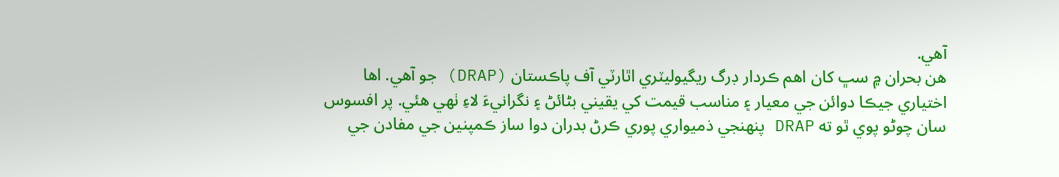آهي.
هن بحران ۾ سڀ کان اهم ڪردار ڊرگ ريگيوليٽري اٿارٽي آف پاڪستان (DRAP) جو آهي. اها اختياري جيڪا دوائن جي معيار ۽ مناسب قيمت کي يقيني بڻائڻ ۽ نگرانيءَ لاءِ ٺهي هئي. پر افسوس سان چوڻو پوي ٿو ته DRAP پنهنجي ذميواري پوري ڪرڻ بدران دوا ساز ڪمپنين جي مفادن جي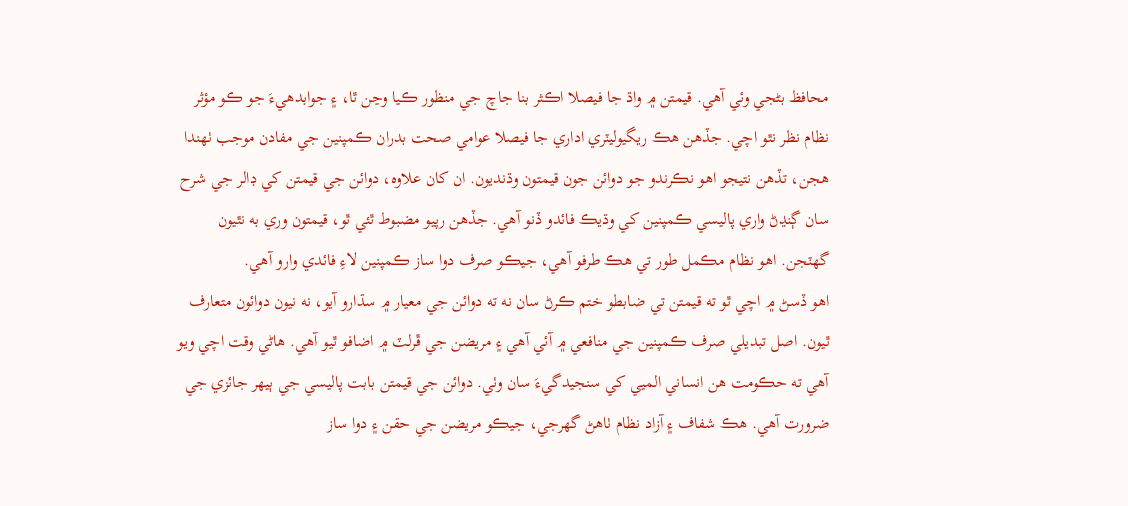محافظ بڻجي وئي آهي. قيمتن ۾ واڌ جا فيصلا اڪثر بنا جاچ جي منظور ڪيا وڃن ٿا، ۽ جوابدهيءَ جو ڪو مؤثر نظام نظر نٿو اچي. جڏهن هڪ ريگيوليٽري اداري جا فيصلا عوامي صحت بدران ڪمپنين جي مفادن موجب ٺهندا هجن، تڏهن نتيجو اھو نڪرندو جو دوائن جون قيمتون وڌنديون. ان کان علاوه، دوائن جي قيمتن کي ڊالر جي شرح سان ڳنڍڻ واري پاليسي ڪمپنين کي وڌيڪ فائدو ڏنو آهي. جڏهن رپيو مضبوط ٿئي ٿو، قيمتون وري به نٿيون گهٽجن. اهو نظام مڪمل طور تي هڪ طرفو آهي، جيڪو صرف دوا ساز ڪمپنين لاءِ فائدي وارو آهي.
اهو ڏسڻ ۾ اچي ٿو ته قيمتن تي ضابطو ختم ڪرڻ سان نه ته دوائن جي معيار ۾ سڌارو آيو، نه نيون دوائون متعارف ٿيون. اصل تبديلي صرف ڪمپنين جي منافعي ۾ آئي آهي ۽ مريضن جي ڦرلٽ ۾ اضافو ٿيو آهي. هاڻي وقت اچي ويو آهي ته حڪومت هن انساني الميي کي سنجيدگيءَ سان وٺي. دوائن جي قيمتن بابت پاليسي جي ٻيهر جائزي جي ضرورت آهي. هڪ شفاف ۽ آزاد نظام ٺاهڻ گهرجي، جيڪو مريضن جي حقن ۽ دوا ساز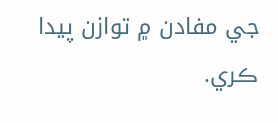جي مفادن ۾ توازن پيدا ڪري.